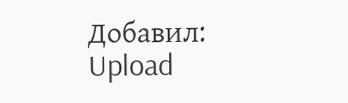Добавил:
Upload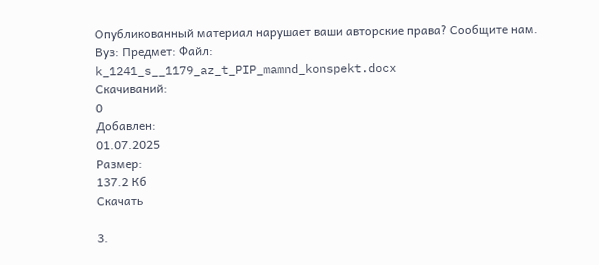Опубликованный материал нарушает ваши авторские права? Сообщите нам.
Вуз: Предмет: Файл:
k_1241_s__1179_az_t_PIP_mamnd_konspekt.docx
Скачиваний:
0
Добавлен:
01.07.2025
Размер:
137.2 Кб
Скачать

3.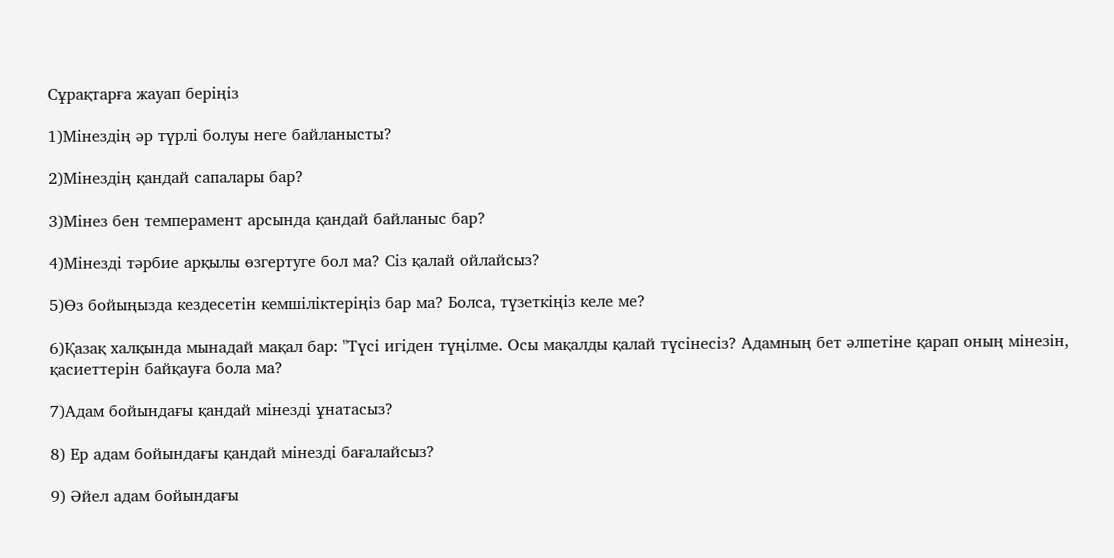Сұрақтарға жауап беріңіз

1)Мінездің әр түрлі болуы неге байланысты?

2)Мінездің қандай сапалары бар?

3)Мінез бен темперамент арсында қандай байланыс бар?

4)Мінезді тәрбие арқылы өзгертуге бол ма? Сіз қалай ойлайсыз?

5)Өз бойыңызда кездесетін кемшіліктеріңіз бар ма? Болса, түзеткіңіз келе ме?

6)Қазақ халқында мынадай мақал бар: "Түсі игіден түңілме. Осы мақалды қалай түсінесіз? Адамның бет әлпетіне қарап оның мінезін, қасиеттерін байқауға бола ма?

7)Адам бойындағы қандай мінезді ұнатасыз?

8) Ер адам бойындағы қандай мінезді бағалайсыз?

9) Әйел адам бойындағы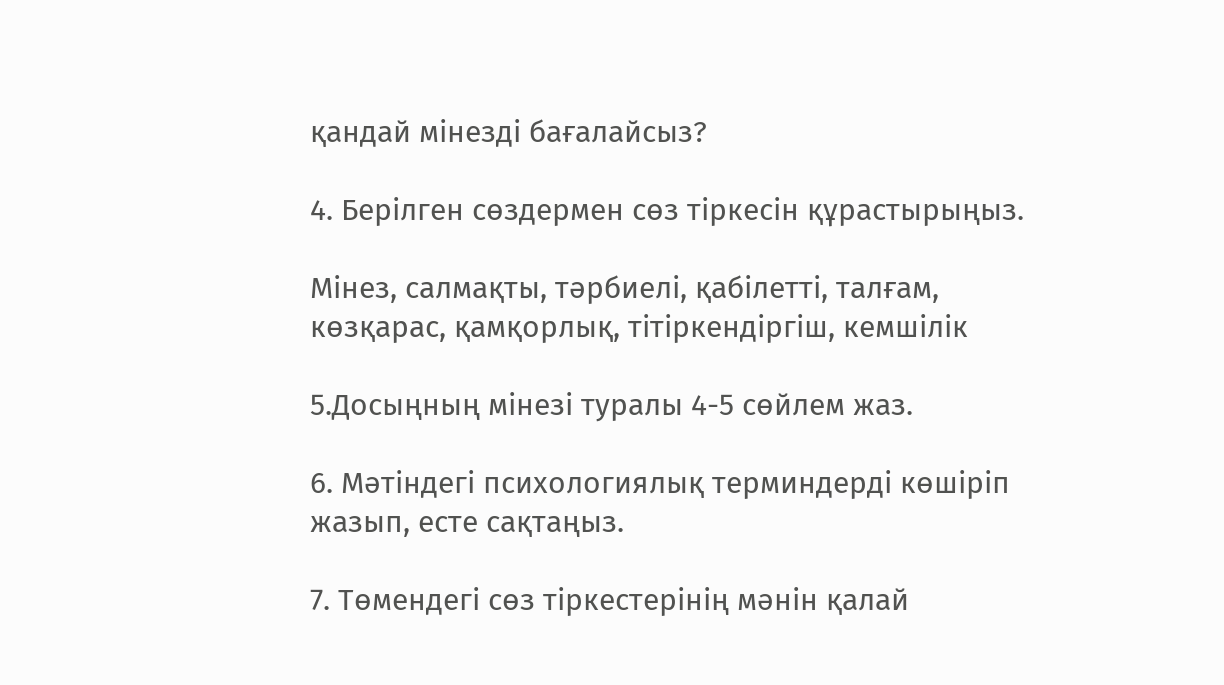қандай мінезді бағалайсыз?

4. Берілген сөздермен сөз тіркесін құрастырыңыз.

Мінез, салмақты, тәрбиелі, қабілетті, талғам, көзқарас, қамқорлық, тітіркендіргіш, кемшілік

5.Досыңның мінезі туралы 4-5 сөйлем жаз.

6. Мәтіндегі психологиялық терминдерді көшіріп жазып, есте сақтаңыз.

7. Төмендегі сөз тіркестерінің мәнін қалай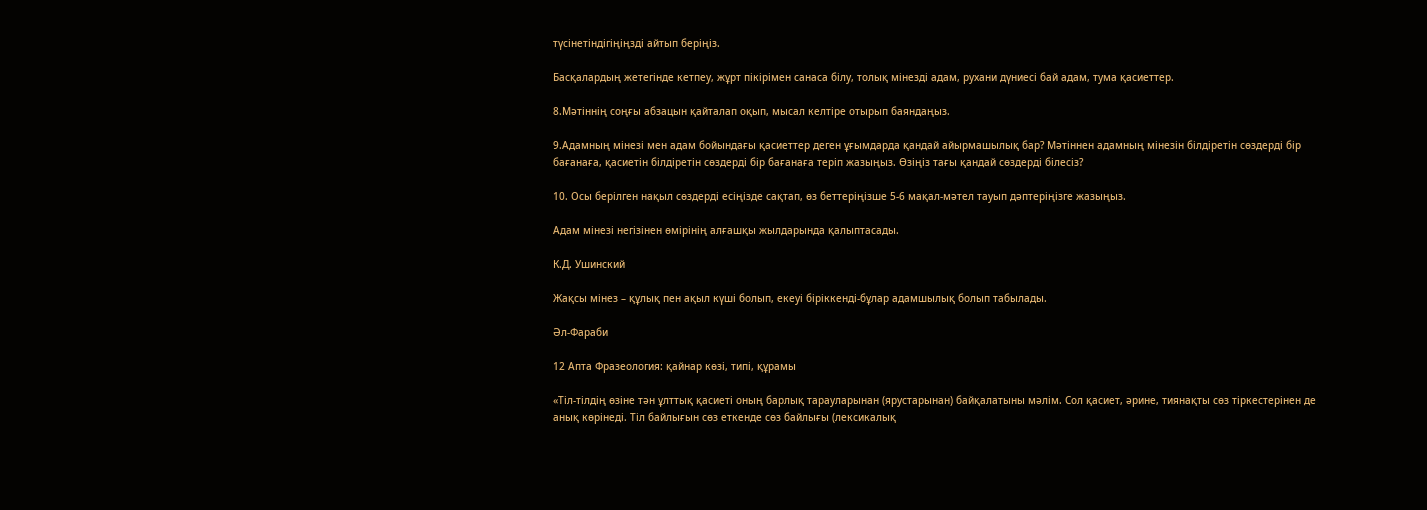түсінетіндігіңіңзді айтып беріңіз.

Басқалардың жетегінде кетпеу, жұрт пікірімен санаса білу, толық мінезді адам, рухани дүниесі бай адам, тума қасиеттер.

8.Мәтіннің соңғы абзацын қайталап оқып, мысал келтіре отырып баяндаңыз.

9.Адамның мінезі мен адам бойындағы қасиеттер деген ұғымдарда қандай айырмашылық бар? Мәтіннен адамның мінезін білдіретін сөздерді бір бағанаға, қасиетін білдіретін сөздерді бір бағанаға теріп жазыңыз. Өзіңіз тағы қандай сөздерді білесіз?

10. Осы берілген нақыл сөздерді есіңізде сақтап, өз беттеріңізше 5-6 мақал-мәтел тауып дәптеріңізге жазыңыз.

Адам мінезі негізінен өмірінің алғашқы жылдарында қалыптасады.

К.Д. Ушинский

Жақсы мінез – құлық пен ақыл күші болып, екеуі біріккенді-бұлар адамшылық болып табылады.

Әл-Фараби

12 Апта Фразеология: қайнар көзі, типі, құрамы

«Тіл-тілдің өзіне тән ұлттық қасиеті оның барлық тарауларынан (ярустарынан) байқалатыны мәлім. Сол қасиет, әрине, тиянақты сөз тіркестерінен де анық көрінеді. Тіл байлығын сөз еткенде сөз байлығы (лексикалық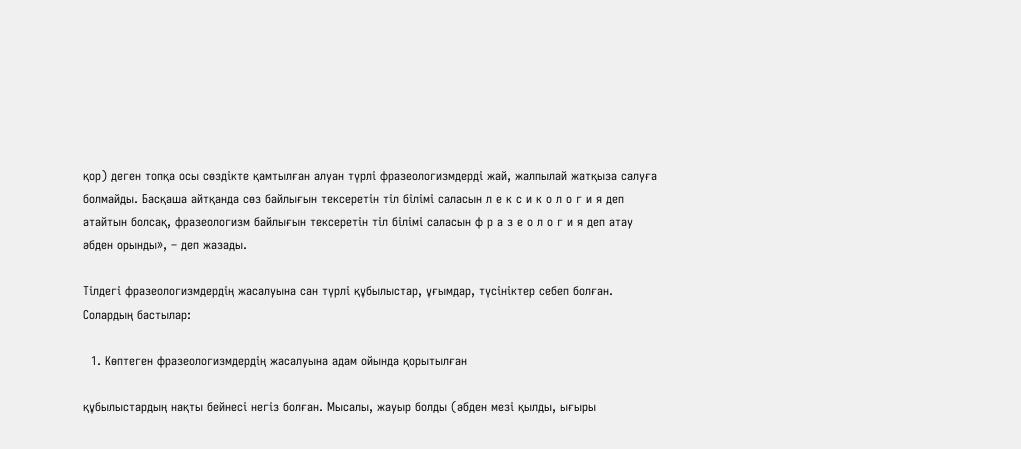қор) деген топқа осы сөздікте қамтылған алуан түрлі фразеологизмдерді жай, жалпылай жатқыза салуға болмайды. Басқаша айтқанда сөз байлығын тексеретін тіл білімі саласын л е к с и к о л о г и я деп атайтын болсақ, фразеологизм байлығын тексеретін тіл білімі саласын ф р а з е о л о г и я деп атау әбден орынды», – деп жазады.

Тілдегі фразеологизмдердің жасалуына сан түрлі құбылыстар, ұғымдар, түсініктер себеп болған. Солардың бастылар:

  1. Көптеген фразеологизмдердің жасалуына адам ойында қорытылған

құбылыстардың нақты бейнесі негіз болған. Мысалы, жауыр болды (әбден мезі қылды, ығыры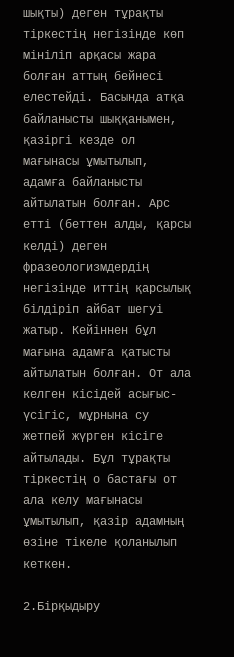шықты) деген тұрақты тіркестің негізінде көп мініліп арқасы жара болған аттың бейнесі елестейді. Басында атқа байланысты шыққанымен, қазіргі кезде ол мағынасы ұмытылып, адамға байланысты айтылатын болған. Арс етті (беттен алды, қарсы келді) деген фразеологизмдердің негізінде иттің қарсылық білдіріп айбат шегуі жатыр. Кейіннен бұл мағына адамға қатысты айтылатын болған. От ала келген кісідей асығыс-үсігіс, мұрнына су жетпей жүрген кісіге айтылады. Бұл тұрақты тіркестің о бастағы от ала келу мағынасы ұмытылып, қазір адамның өзіне тікеле қоланылып кеткен.

2.Бірқыдыру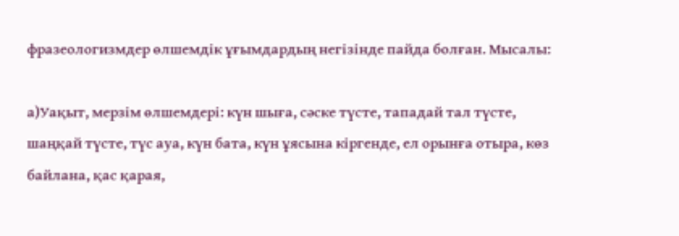фразеологизмдер өлшемдік ұғымдардың негізінде пайда болған. Мысалы:

а)Уақыт, мерзім өлшемдері: күн шыға, сәске түсте, тападай тал түсте, шаңқай түсте, түс ауа, күн бата, күн ұясына кіргенде, ел орынға отыра, көз байлана, қас қарая,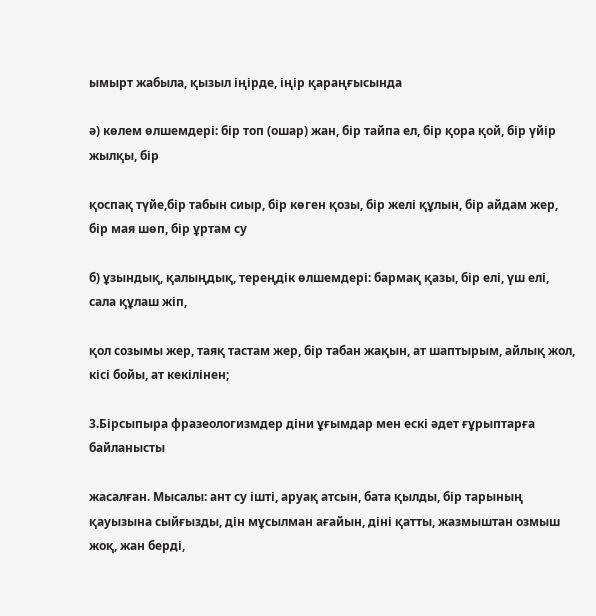ымырт жабыла, қызыл іңірде, іңір қараңғысында

ә) көлем өлшемдері: бір топ (ошар) жан, бір тайпа ел, бір қора қой, бір үйір жылқы, бір

қоспақ түйе,бір табын сиыр, бір көген қозы, бір желі құлын, бір айдам жер, бір мая шөп, бір ұртам су

б) ұзындық, қалыңдық, тереңдік өлшемдері: бармақ қазы, бір елі, үш елі, сала құлаш жіп,

қол созымы жер, таяқ тастам жер, бір табан жақын, ат шаптырым, айлық жол, кісі бойы, ат кекілінен;

3.Бірсыпыра фразеологизмдер діни ұғымдар мен ескі әдет ғұрыптарға байланысты

жасалған. Мысалы: ант су ішті, аруақ атсын, бата қылды, бір тарының қауызына сыйғызды, дін мұсылман ағайын, діні қатты, жазмыштан озмыш жоқ, жан берді,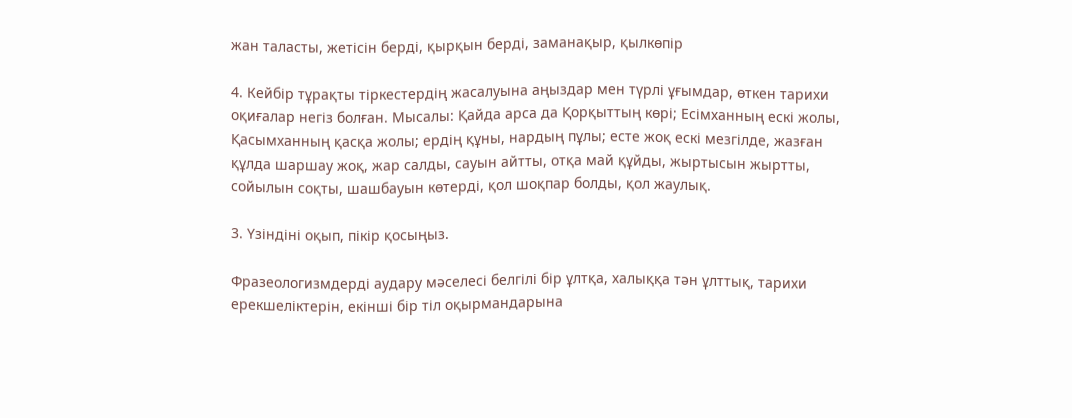жан таласты, жетісін берді, қырқын берді, заманақыр, қылкөпір

4. Кейбір тұрақты тіркестердің жасалуына аңыздар мен түрлі ұғымдар, өткен тарихи оқиғалар негіз болған. Мысалы: Қайда арса да Қорқыттың көрі; Есімханның ескі жолы, Қасымханның қасқа жолы; ердің құны, нардың пұлы; есте жоқ ескі мезгілде, жазған құлда шаршау жоқ, жар салды, сауын айтты, отқа май құйды, жыртысын жыртты, сойылын соқты, шашбауын көтерді, қол шоқпар болды, қол жаулық.

3. Үзіндіні оқып, пікір қосыңыз.

Фразеологизмдерді аудару мәселесі белгілі бір ұлтқа, халыққа тән ұлттық, тарихи ерекшеліктерін, екінші бір тіл оқырмандарына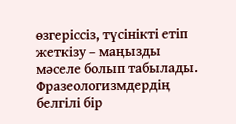өзгеріссіз, түсінікті етіп жеткізу – маңызды мәселе болып табылады. Фразеологизмдердің белгілі бір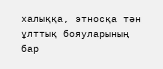халыққа, этносқа тән ұлттық бояуларының бар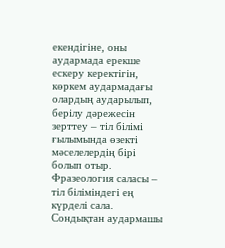екендігіне, оны аудармада ерекше ескеру керектігін, көркем аудармадағы олардың аударылып, берілу дәрежесін зерттеу – тіл білімі ғылымында өзекті мәселелердің бірі болып отыр. Фразеология саласы – тіл біліміндегі ең күрделі сала. Сондықтан аудармашы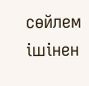сөйлем ішінен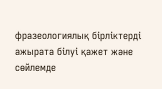фразеологиялық бірліктерді ажырата білуі қажет және сөйлемде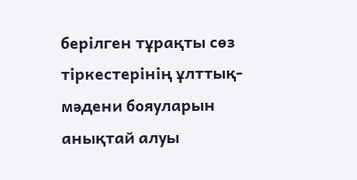берілген тұрақты сөз тіркестерінің ұлттық-мәдени бояуларын анықтай алуы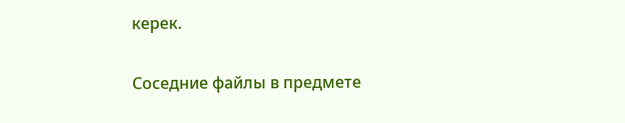керек.

Соседние файлы в предмете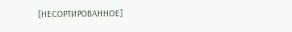[НЕСОРТИРОВАННОЕ]